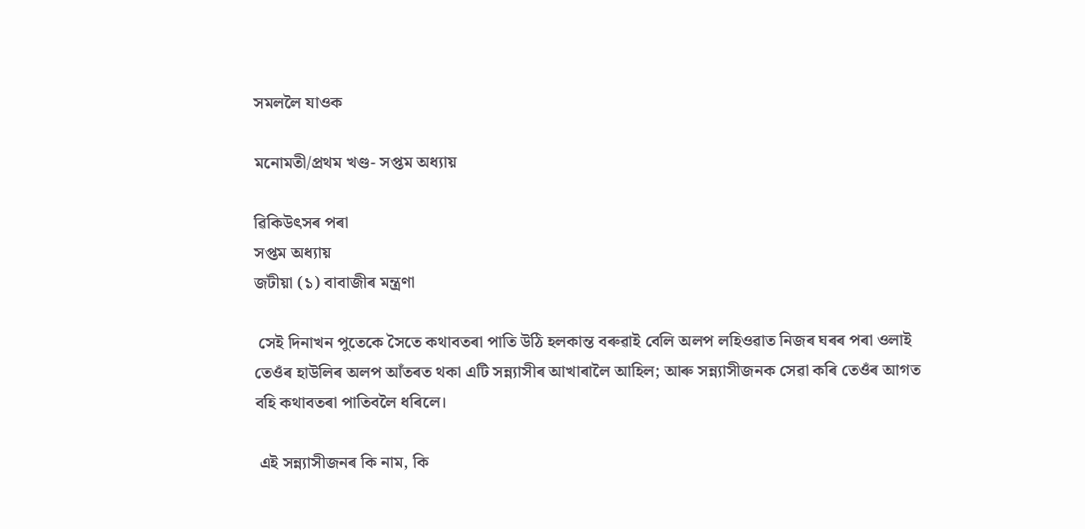সমললৈ যাওক

মনোমতী/প্ৰথম খণ্ড- সপ্তম অধ্যায়

ৱিকিউৎসৰ পৰা
সপ্তম অধ্যায়
জটীয়া (১) বাবাজীৰ মন্ত্ৰণা

 সেই দিনাখন পুতেকে সৈতে কথাবতৰা পাতি উঠি হলকান্ত বৰুৱাই বেলি অলপ লহিওৱাত নিজৰ ঘৰৰ পৰা ওলাই তেওঁৰ হাউলিৰ অলপ আঁতৰত থকা এটি সন্ন্যাসীৰ আখাৰালৈ আহিল; আৰু সন্ন্যাসীজনক সেৱা কৰি তেওঁৰ আগত বহি কথাবতৰা পাতিবলৈ ধৰিলে।

 এই সন্ন্যাসীজনৰ কি নাম, কি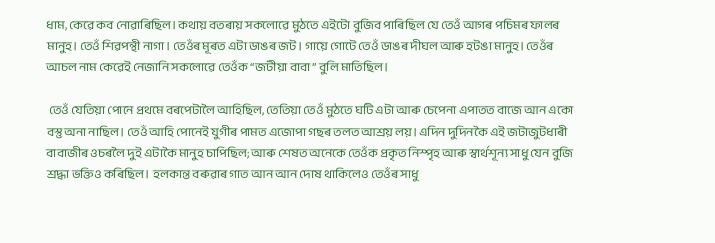ধাম, কেৱে কব নোৱাৰিছিল। কথায় বতৰায় সকলোৱে মুঠতে এইটো বুজিব পাৰিছিল যে তেওঁ আগৰ পচিমৰ ফালৰ মানুহ। তেওঁ শিৱপন্থী নাগা। তেওঁৰ মূৰত এটা ডাঙৰ জট। গায়ে গোটে তেওঁ ডাঙৰ দীঘল আৰু হটঙা মানুহ। তেওঁৰ আচল নাম কেৱেই নেজানি সকলোৱে তেওঁক ‘‘জটীয়া বাবা” বুলি মাতিছিল।

 তেওঁ যেতিয়া পোনে প্ৰথমে বৰপেটালৈ আহিছিল, তেতিয়া তেওঁ মুঠতে ঘটি এটা আৰু চেপেনা এপাতত বাজে আন একো বস্তু অনা নাছিল। তেওঁ আহি পোনেই যুগীৰ পামত এজোপা গছৰ তলত আশ্ৰয় লয়। এদিন দুদিনকৈ এই জটাজুটধাৰী বাবাজীৰ ওচৰলৈ দুই এটাকৈ মানুহ চাপিছিল; আৰু শেষত অনেকে তেওঁক প্ৰকৃত নিস্পৃহ আৰু স্বাৰ্থশূন্য সাধু যেন বুজি শ্ৰদ্ধা ভক্তিও কৰিছিল।  হলকান্ত বৰুৱাৰ গাত আন আন দোষ থাকিলেও তেওঁৰ সাধু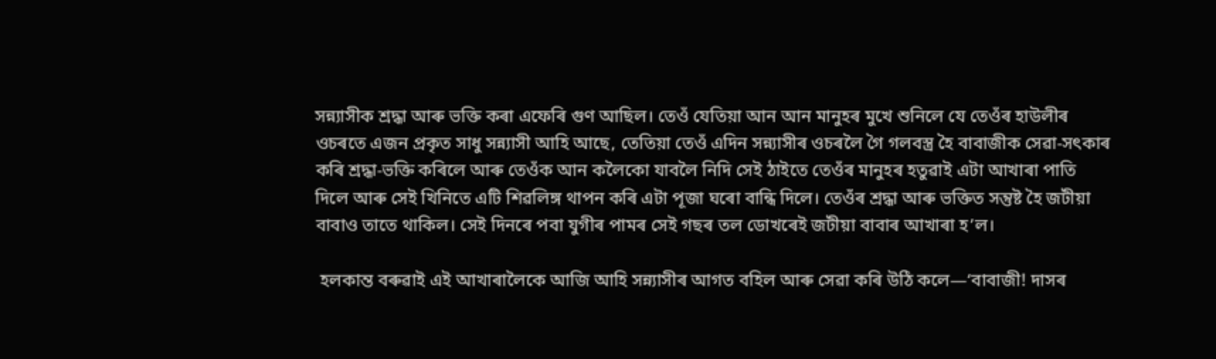সন্ন্যাসীক শ্ৰদ্ধা আৰু ভক্তি কৰা এফেৰি গুণ আছিল। তেওঁ যেতিয়া আন আন মানুহৰ মুখে শুনিলে যে তেওঁৰ হাউলীৰ ওচৰতে এজন প্ৰকৃত সাধু সন্ন্যাসী আহি আছে, তেতিয়া তেওঁ এদিন সন্ন্যাসীৰ ওচৰলৈ গৈ গলবস্ত্ৰ হৈ বাবাজীক সেৱা-সৎকাৰ কৰি শ্ৰদ্ধা-ভক্তি কৰিলে আৰু তেওঁক আন কলৈকো যাবলৈ নিদি সেই ঠাইতে তেওঁৰ মানুহৰ হতুৱাই এটা আখাৰা পাতি দিলে আৰু সেই খিনিতে এটি শিৱলিঙ্গ থাপন কৰি এটা পূজা ঘৰো বান্ধি দিলে। তেওঁৰ শ্ৰদ্ধা আৰু ভক্তিত সন্তুষ্ট হৈ জটীয়া বাবাও তাতে থাকিল। সেই দিনৰে পবা যুগীৰ পামৰ সেই গছৰ তল ডোখৰেই জটীয়া বাবাৰ আখাৰা হ’ল।

 হলকান্ত বৰুৱাই এই আখাৰালৈকে আজি আহি সন্ন্যাসীৰ আগত বহিল আৰু সেৱা কৰি উঠি কলে—‘বাবাজী! দাসৰ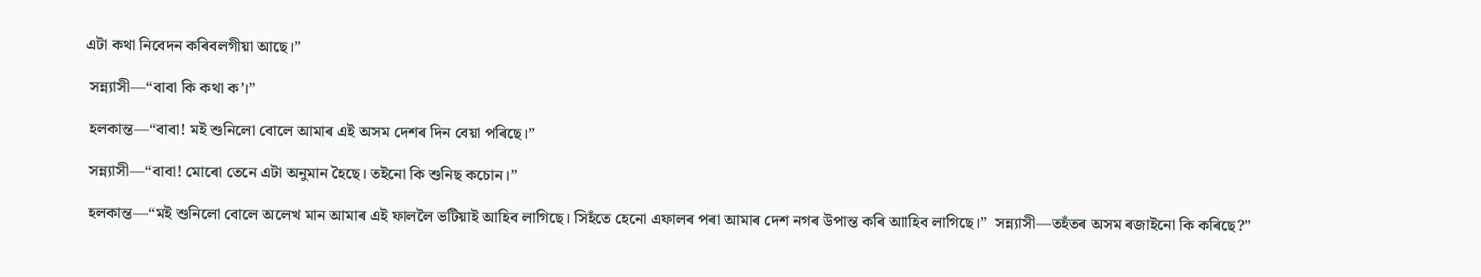এটা কথা নিবেদন কৰিবলগীয়া আছে।”

 সন্ন্যাসী—“বাবা কি কথা ক’।”

 হলকান্ত—“বাবা! মই শুনিলো বোলে আমাৰ এই অসম দেশৰ দিন বেয়া পৰিছে।”

 সন্ন্যাসী—“বাবা! মোৰো তেনে এটা অনুমান হৈছে। তইনো কি শুনিছ কচোন।”

 হলকান্ত—“মই শুনিলো বোলে অলেখ মান আমাৰ এই ফাললৈ ভটিয়াই আহিব লাগিছে। সিহঁতে হেনো এফালৰ পৰা আমাৰ দেশ নগৰ উপান্ত কৰি আাহিব লাগিছে।”  সন্ন্যাসী—তহঁতৰ অসম ৰজাইনো কি কৰিছে?”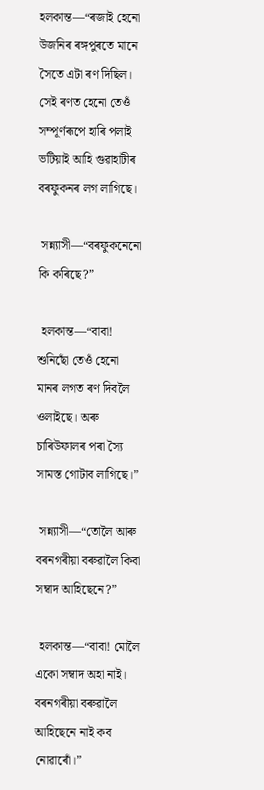হলকান্ত—“ৰজাই হেনো উজনিৰ ৰঙ্গপুৰতে মানে সৈতে এটা ৰণ দিছিল। সেই ৰণত হেনো তেওঁ সম্পূৰ্ণৰূপে হাৰি পলাই ভটিয়াই আহি গুৱাহাটীৰ বৰফুকনৰ লগ লাগিছে।

 সন্ন্যাসী—“বৰফুকনেনো কি কৰিছে?”

 হলকান্ত—“বাবা! শুনিছোঁ তেওঁ হেনো মানৰ লগত ৰণ দিবলৈ ওলাইছে। অৰু চাৰিউফালৰ পৰা স্যৈ সামস্ত গোটাব লাগিছে।”

 সন্ন্যাসী—“তোলৈ আৰু বৰনগৰীয়া বৰুৱালৈ কিবা সম্বাদ আহিছেনে?”

 হলকান্ত—“বাবা! মোলৈ একো সম্বাদ অহা নাই। বৰনগৰীয়া বৰুৱালৈ আহিছেনে নাই কব নোৱাৰোঁ।”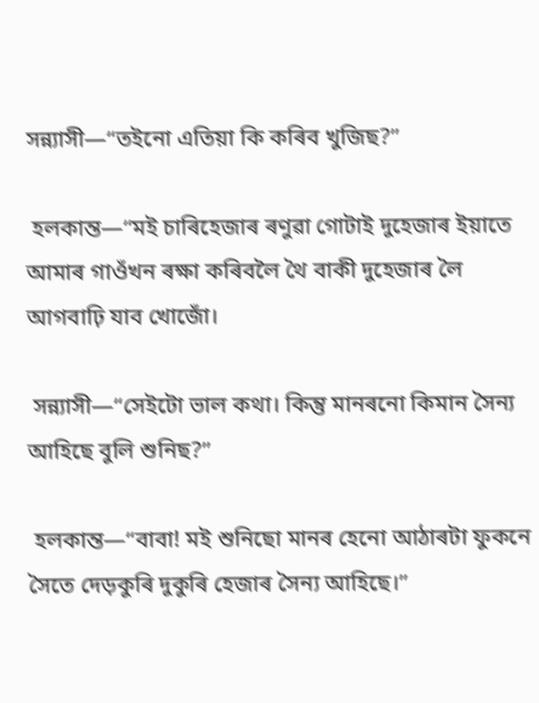সন্ন্যাসী—“তইনো এতিয়া কি কৰিব খুজিছ?”

 হলকান্ত—“মই চাৰিহেজাৰ ৰণুৱা গোটাই দুহেজাৰ ইয়াতে আমাৰ গাওঁখন ৰক্ষা কৰিবলৈ থৈ বাকী দুহেজাৰ লৈ আগবাঢ়ি যাব খোজোঁ।

 সন্ন্যাসী—“সেইটো ভাল কথা। কিন্তু মানৰনো কিমান সৈন্য আহিছে বুলি শুনিছ?”

 হলকান্ত—“বাবা! মই শুনিছো মানৰ হেনো আঠাৰটা ফুকনে সৈতে দেড়কুৰি দুকুৰি হেজাৰ সৈন্য আহিছে।”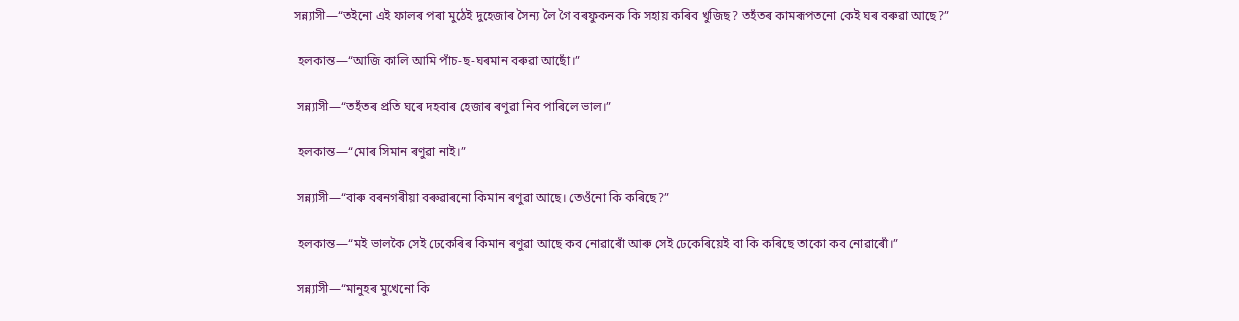সন্ন্যাসী—“তইনো এই ফালৰ পৰা মুঠেই দুহেজাৰ সৈন্য লৈ গৈ বৰফুকনক কি সহায় কৰিব খুজিছ? তহঁতৰ কামৰূপতনো কেই ঘৰ বৰুৱা আছে?”

 হলকান্ত—“আজি কালি আমি পাঁচ-ছ-ঘৰমান বৰুৱা আছোঁ।”

 সন্ন্যাসী—“তহঁতৰ প্ৰতি ঘৰে দহবাৰ হেজাৰ ৰণুৱা নিব পাৰিলে ভাল।”

 হলকান্ত—“মোৰ সিমান ৰণুৱা নাই।”

 সন্ন্যাসী—“বাৰু বৰনগৰীয়া বৰুৱাৰনো কিমান ৰণুৱা আছে। তেওঁনো কি কৰিছে?”

 হলকান্ত—“মই ভালকৈ সেই ঢেকেৰিৰ কিমান ৰণুৱা আছে কব নোৱাৰোঁ আৰু সেই ঢেকেৰিয়েই বা কি কৰিছে তাকো কব নোৱাৰোঁ।”

 সন্ন্যাসী—“মানুহৰ মুখেনো কি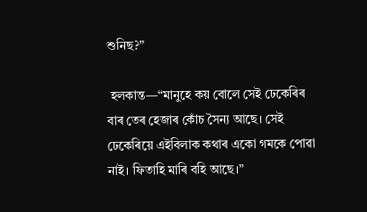শুনিছ?”

 হলকান্ত—“মানুহে কয় বোলে সেই ঢেকেৰিৰ বাৰ তেৰ হেজাৰ কোঁচ সৈন্য আছে। সেই ঢেকেৰিয়ে এইবিলাক কথাৰ একো গমকে পোৱা নাই। ফিতাহি মাৰি বহি আছে।”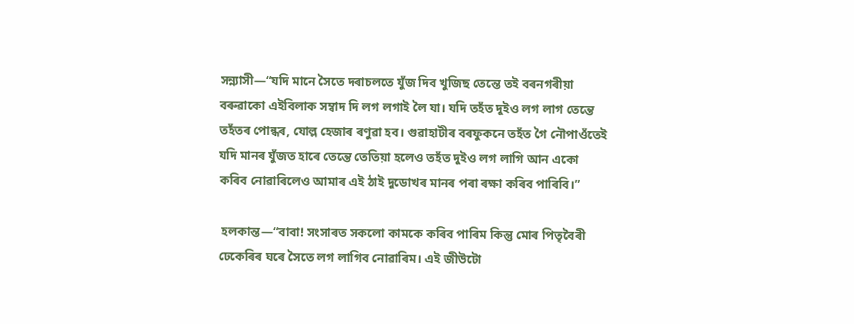সন্ন্যাসী—“যদি মানে সৈতে দৰাচলতে যুঁজ দিব খুজিছ তেন্তে তই বৰনগৰীয়া বৰুৱাকো এইবিলাক সম্বাদ দি লগ লগাই লৈ যা। যদি তহঁত দুইও লগ লাগ তেন্তে তহঁতৰ পোন্ধৰ, যোল্ল হেজাৰ ৰণুৱা হব। গুৱাহাটীৰ বৰফুকনে তহঁত গৈ নৌপাওঁতেই যদি মানৰ যুঁজত হাৰে তেন্তে তেতিয়া হলেও তহঁত দুইও লগ লাগি আন একো কৰিব নোৱাৰিলেও আমাৰ এই ঠাই দুডোখৰ মানৰ পৰা ৰক্ষা কৰিব পাৰিবি।”

 হলকান্ত—“বাবা! সংসাৰত সকলো কামকে কৰিব পাৰিম কিন্তু মোৰ পিতৃবৈৰী ঢেকেৰিৰ ঘৰে সৈতে লগ লাগিব নোৱাৰিম। এই জীউটো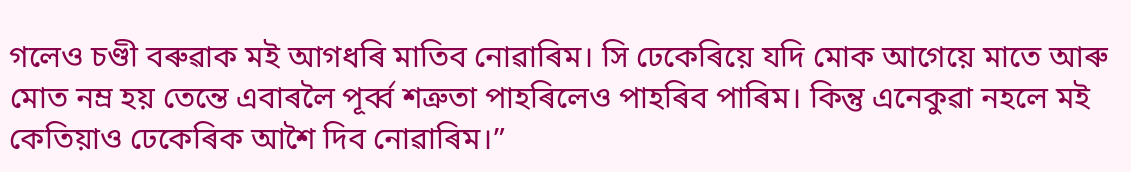গলেও চণ্ডী বৰুৱাক মই আগধৰি মাতিব নোৱাৰিম। সি ঢেকেৰিয়ে যদি মোক আগেয়ে মাতে আৰু মোত নম্ৰ হয় তেন্তে এবাৰলৈ পূৰ্ব্ব শত্ৰুতা পাহৰিলেও পাহৰিব পাৰিম। কিন্তু এনেকুৱা নহলে মই কেতিয়াও ঢেকেৰিক আশৈ দিব নোৱাৰিম।”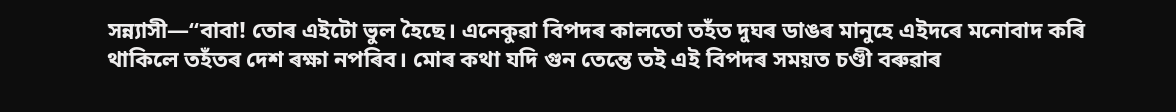সন্ন্যাসী—“বাবা! তোৰ এইটো ভুল হৈছে। এনেকুৱা বিপদৰ কালতো তহঁত দুঘৰ ডাঙৰ মানুহে এইদৰে মনোবাদ কৰি থাকিলে তহঁতৰ দেশ ৰক্ষা নপৰিব। মোৰ কথা যদি গুন তেন্তে তই এই বিপদৰ সময়ত চণ্ডী বৰুৱাৰ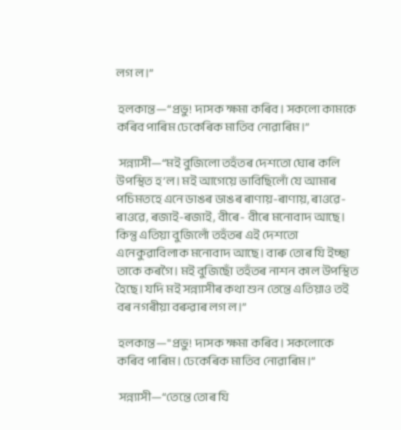লগ ল।”

 হলকান্ত—“প্ৰভু! দাসক ক্ষমা কৰিব। সকলো কামকে কৰিব পাৰিম ঢেকেৰিক মাতিব নোৱাৰিম।”

 সন্ন্যাসী—“মই বুজিলো তহঁতৰ দেশতো ঘোৰ কলি উপস্থিত হ’ল। মই আগেয়ে ভাবিছিলোঁ যে আমাৰ পচিমতহে এনে ডাঙৰ ডাঙৰ ৰাণায়-ৰাণায়, ৰাওৱে-ৰাওৱে, ৰজাই-ৰজাই, বীৰে- বীৰে মনোবাদ আছে। কিন্তু এতিয়া বুজিলোঁ তহঁতৰ এই দেশতো এনেকুৱাবিলাক মনোবাদ আছে। বাৰু তোৰ যি ইচ্ছা তাকে কৰগৈ। মই বুজিছোঁ তহঁতৰ নাশন কাল উপস্থিত হৈছে। যদি মই সন্ন্যাসীৰ কথা শুন তেন্তে এতিয়াও তই বৰ নগৰীয়া বৰুৱাৰ লগ ল।”

 হলকান্ত—"প্ৰভু! দাসক ক্ষমা কৰিব। সকলোকে কৰিব পাৰিম। ঢেকেৰিক মাতিব নোৱাৰিম।”

 সন্ন্যাসী—“তেন্তে তোৰ যি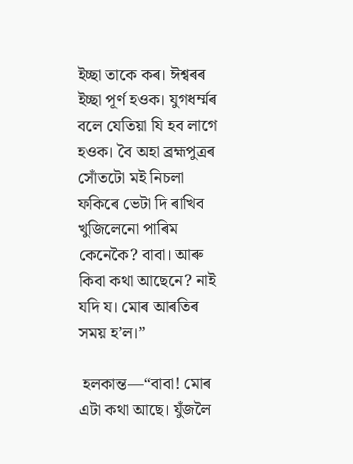ইচ্ছা তাকে কৰ। ঈশ্বৰৰ ইচ্ছা পূৰ্ণ হওক। যুগধৰ্ম্মৰ বলে যেতিয়া যি হব লাগে হওক। বৈ অহা ব্ৰহ্মপুত্ৰৰ সোঁতটো মই নিচলা ফকিৰে ভেটা দি ৰাখিব খুজিলেনো পাৰিম কেনেকৈ? বাবা। আৰু কিবা কথা আছেনে? নাই যদি য। মোৰ আৰতিৰ সময় হ’ল।”

 হলকান্ত—“বাবা! মোৰ এটা কথা আছে। যুঁজলৈ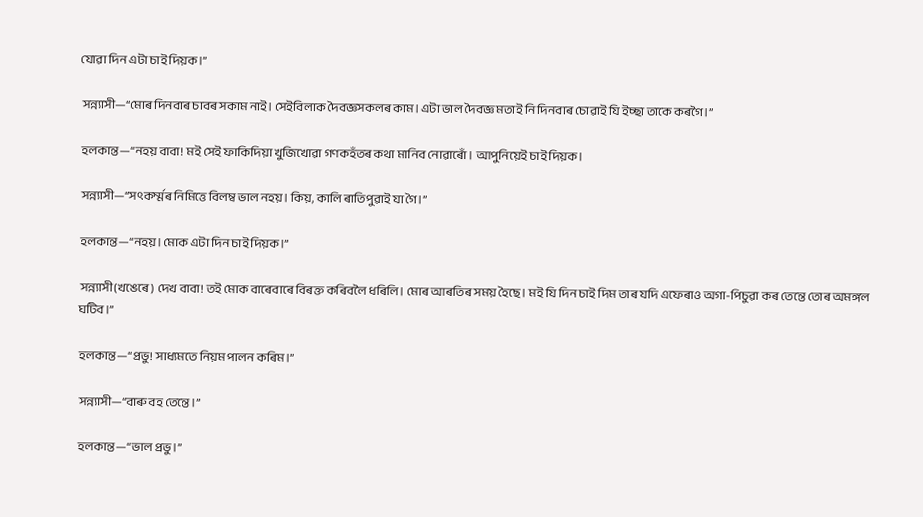যোৱা দিন এটা চাই দিয়ক।”

 সন্ন্যাসী—“মোৰ দিনবাৰ চাবৰ সকাম নাই। সেইবিলাক দৈবজ্ঞসকলৰ কাম। এটা ভাল দৈবজ্ঞ মতাই নি দিনবাৰ চোৱাই যি ইচ্ছা তাকে কৰগৈ।”

 হলকান্ত—“নহয় বাবা! মই সেই ফাকিদিয়া খুজিখোৱা গণকহঁতৰ কথা মানিব নোৱাৰোঁ। আপুনিয়েই চাই দিয়ক।

 সন্ন্যাসী—“সৎকৰ্ম্মৰ নিমিত্তে বিলম্ব ভাল নহয়। কিয়, কালি ৰাতিপুৱাই যা গৈ।”

 হলকান্ত—“নহয়। মোক এটা দিন চাই দিয়ক।”

 সন্ন্যাসী(খঙেৰে) দেখ বাবা! তই মোক বাৰেবাৰে বিৰক্ত কৰিবলৈ ধৰিলি। মোৰ আৰতিৰ সময় হৈছে। মই যি দিন চাই দিম তাৰ যদি এফেৰাও অগা-পিচুৱা কৰ তেন্তে তোৰ অমঙ্গল ঘটিব।”

 হলকান্ত—“প্ৰভু! সাধ্যমতে নিয়ম পালন কৰিম।”

 সন্ন্যাসী—“বাৰু বহ তেন্তে।”

 হলকান্ত—“ভাল প্ৰভু।”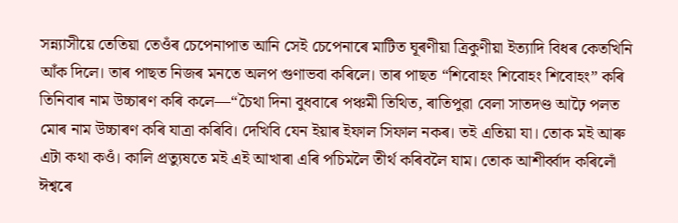সন্ন্যাসীয়ে তেতিয়া তেওঁৰ চেপেনাপাত আনি সেই চেপেনাৰে মাটিত ঘূৰণীয়া ত্ৰিকুণীয়া ইত্যাদি বিধৰ কেতখিনি আঁক দিলে। তাৰ পাছত নিজৰ মনতে অলপ গুণাভবা কৰিলে। তাৰ পাছত “শিবোহং শিবোহং শিবোহং” কৰি তিনিবাৰ নাম উচ্চাৰণ কৰি কলে—“চৈথা দিনা বুধবাৰে পঞ্চমী তিথিত, ৰাতিপুৱা বেলা সাতদণ্ড আঢ়ৈ পলত মোৰ নাম উচ্চাৰণ কৰি যাত্ৰা কৰিবি। দেখিবি যেন ইয়াৰ ইফাল সিফাল নকৰ। তই এতিয়া যা। তোক মই আৰু এটা কথা কওঁ। কালি প্ৰত্যুষতে মই এই আখাৰা এৰি পচিমলৈ তীৰ্থ কৰিবলৈ যাম। তোক আশীৰ্ব্বাদ কৰিলোঁ ঈশ্বৰে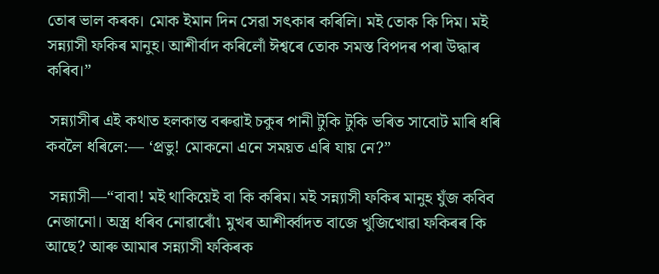তোৰ ভাল কৰক। মোক ইমান দিন সেৱা সৎকাৰ কৰিলি। মই তোক কি দিম। মই সন্ন্যাসী ফকিৰ মানুহ। আশীৰ্বাদ কৰিলোঁ ঈশ্বৰে তোক সমস্ত বিপদৰ পৰা উদ্ধাৰ কৰিব।”

 সন্ন্যাসীৰ এই কথাত হলকান্ত বৰুৱাই চকুৰ পানী টুকি টুকি ভৰিত সাবোট মাৰি ধৰি কবলৈ ধৰিলে:— ‘প্ৰভু! মোকনো এনে সময়ত এৰি যায় নে?”

 সন্ন্যাসী—“বাবা! মই থাকিয়েই বা কি কৰিম। মই সন্ন্যাসী ফকিৰ মানুহ যুঁজ কবিব নেজানো। অস্ত্ৰ ধৰিব নোৱাৰোঁ৷ মুখৰ আশীৰ্ব্বাদত বাজে খুজিখোৱা ফকিৰৰ কি আছে? আৰু আমাৰ সন্ন্যাসী ফকিৰক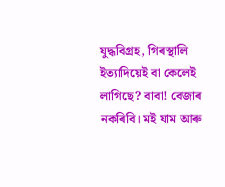যুদ্ধবিগ্ৰহ, গিৰস্থালি ইত্যাদিয়েই বা কেলেই লাগিছে? বাবা! বেজাৰ নকৰিবি। মই যাম আৰু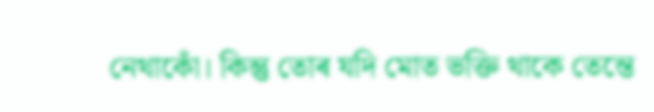নেথাকোঁ। কিন্তু তোৰ যদি মোত ভক্তি থাকে তেন্তে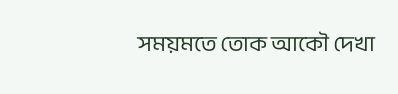সময়মতে তোক আকৌ দেখা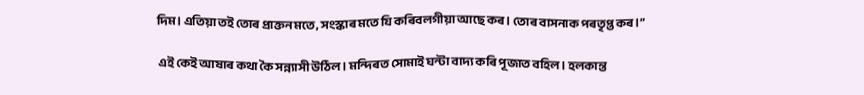দিম। এতিয়া তই তোৰ প্ৰাক্তন মতে, সংস্কাৰ মতে যি কৰিবলগীয়া আছে কৰ। তোৰ বাসনাক পৰতৃপ্ত কৰ।”

 এই কেই আষাৰ কথা কৈ সন্ন্যাসী উঠিল। মন্দিৰত সোমাই ঘন্টা বাদ্য কৰি পূজাত বহিল। হলকান্ত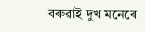বৰুৱাই দুখ মনেৰে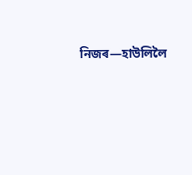নিজৰ—হাউলিলৈ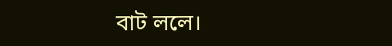বাট ললে।